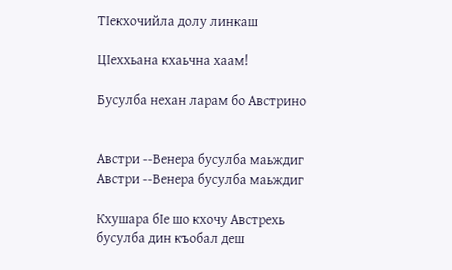ТIекхочийла долу линкаш

ЦIеххьана кхаьчна хаам!

Бусулба нехан ларам бо Австрино


Австри --Венера бусулба маьждиг
Австри --Венера бусулба маьждиг

Кхушара бIе шо кхочу Австрехь бусулба дин къобал деш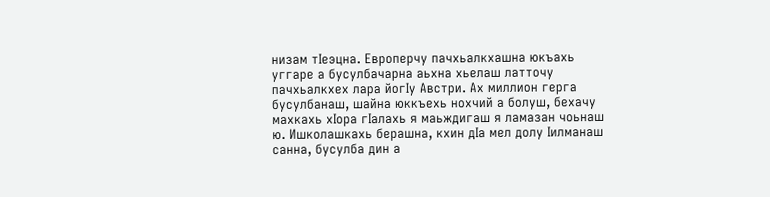низам тIеэцна. Европерчу пачхьалкхашна юкъахь уггаре а бусулбачарна аьхна хьелаш латточу пачхьалкхех лара йогIу Австри. Ах миллион герга бусулбанаш, шайна юккъехь нохчий а болуш, бехачу махкахь хIора гIалахь я маьждигаш я ламазан чоьнаш ю. Ишколашкахь берашна, кхин дIа мел долу Iилманаш санна, бусулба дин а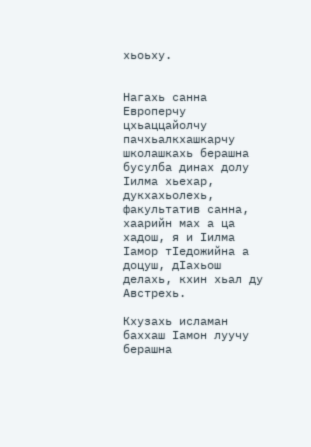хьоьху.


Нагахь санна Европерчу цхьаццайолчу пачхьалкхашкарчу школашкахь берашна бусулба динах долу Iилма хьехар, дукхахьолехь, факультатив санна, хаарийн мах а ца хадош, я и Iилма Iамор тIедожийна а доцуш, дIахьош делахь, кхин хьал ду Австрехь.

Кхузахь исламан баххаш Iамон луучу берашна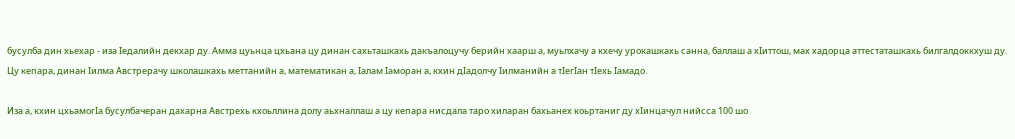бусулба дин хьехар - иза Iедалийн декхар ду. Амма цуьнца цхьана цу динан сахьташкахь дакъалоцучу берийн хаарш а, муьлхачу а кхечу урокашкахь санна, баллаш а хIиттош, мах хадорца аттестаташкахь билгалдоккхуш ду. Цу кепара, динан Iилма Австрерачу школашкахь меттанийн а, математикан а, Iалам Iаморан а, кхин дIадолчу Iилманийн а тIегIан тIехь Iамадо.

Иза а, кхин цхьамогIа бусулбачеран дахарна Австрехь кхоьллина долу аьхналлаш а цу кепара нисдала таро хиларан бахьанех коьртаниг ду хIинцачул нийсса 100 шо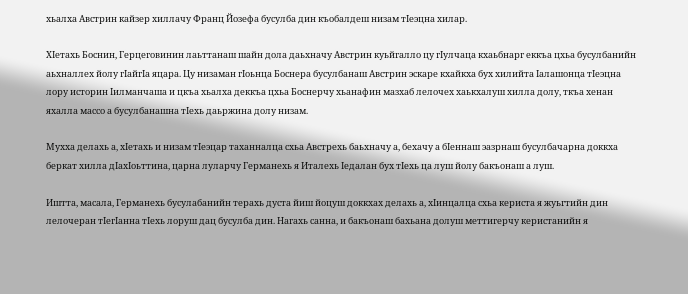хьалха Австрин кайзер хиллачу Франц Йозефа бусулба дин къобалдеш низам тIеэцна хилар.

ХIетахь Боснин, Герцеговинин лаьттанаш шайн дола даьхначу Австрин куьйгалло цу гIулчаца кхаьбнарг еккъа цхьа бусулбанийн аьхналлех йолу гIайгIа яцара. Цу низаман гIоьнца Боснера бусулбанаш Австрин эскаре кхайкха бух хилийта Iалашонца тIеэцна лору историн Iилманчаша и цкъа хьалха деккъа цхьа Боснерчу хьанафин мазхаб лелочех хаькхалуш хилла долу, ткъа хенан яхалла массо а бусулбанашна тIехь даьржина долу низам.

Мухха делахь а, хIетахь и низам тIеэцар таханналца схьа Австрехь баьхначу а, бехачу а бIеннаш эазрнаш бусулбачарна доккха беркат хилла дIахIоьттина, царна луларчу Германехь я Италехь Iедалан бух тIехь ца луш йолу бакъонаш а луш.

Иштта, масала, Германехь бусулабанийн терахь дуста йиш йоцуш доккхах делахь а, хIинцалца схьа кериста я жуьгтийн дин лелочеран тIегIанна тIехь лоруш дац бусулба дин. Нагахь санна, и бакъонаш бахьана долуш меттигерчу керистанийн я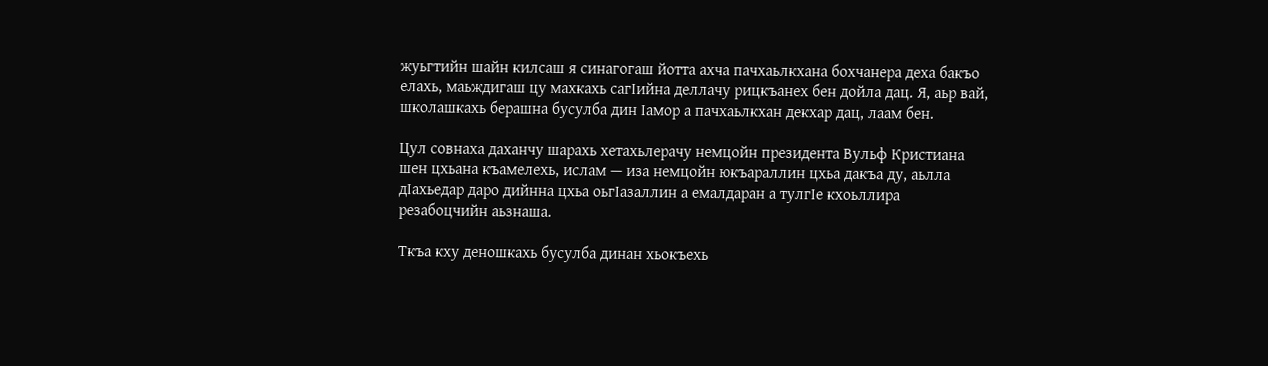жуьгтийн шайн килсаш я синагогаш йотта ахча пачхаьлкхана бохчанера деха бакъо елахь, маьждигаш цу махкахь сагIийна деллачу рицкъанех бен дойла дац. Я, аьр вай, школашкахь берашна бусулба дин Iамор а пачхаьлкхан декхар дац, лаам бен.

Цул совнаха даханчу шарахь хетахьлерачу немцойн президента Вульф Кристиана шен цхьана къамелехь, ислам — иза немцойн юкъараллин цхьа дакъа ду, аьлла дIахьедар даро дийнна цхьа оьгIазаллин а емалдаран а тулгIе кхоьллира резабоцчийн аьзнаша.

Ткъа кху деношкахь бусулба динан хьокъехь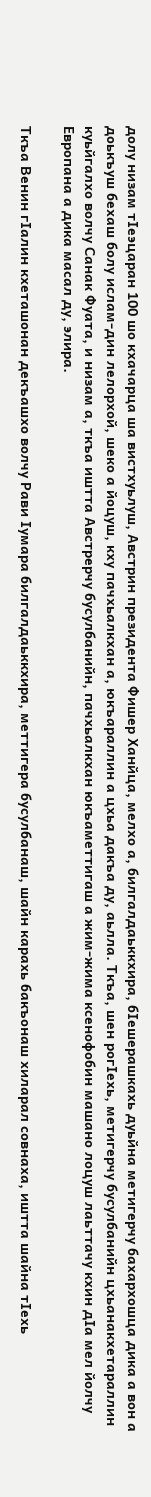долу низам тIеэцаран 100 шо кхачарца ша вистхуьлуш, Австрин президента Фишер Ханйца, мелхо а, билгалдаьккхира, бIешерашкахь дуьйна метигерчу бахархошца дика а вон а доькъуш бехаш болу ислам-дин лелорхой, шеко а йоцуш, кху пачхьалкхан а, юкъараллин а цхьа дакъа ду, аьлла. Ткъа, шен рогIехь, метигерчу бусулбанийн цхьанакхетараллин куьйгалхо волчу Санак Фуата, и низам а, ткъа иштта Австрерчу бусулбанийн, пачхьалкхан юкъаметтигаш а жим-жима ксенофобин машано лоцуш лаьттачу кхин дIа мел йолчу Европана а дика масал ду, элира.

Ткъа Венин гIалин кхеташонан декъашхо волчу Рави Iумара билгалдаьккхира, меттигера бусулбанаш, шайн карахь бакъонаш хиларал совнаха, иштта шайна тIехь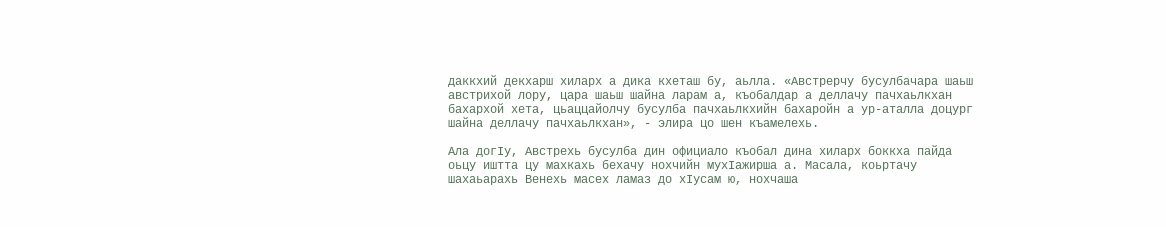даккхий декхарш хиларх а дика кхеташ бу, аьлла. «Австрерчу бусулбачара шаьш австрихой лору, цара шаьш шайна ларам а, къобалдар а деллачу пачхаьлкхан бахархой хета, цьаццайолчу бусулба пачхаьлкхийн бахаройн а ур-аталла доцург шайна деллачу пачхаьлкхан», - элира цо шен къамелехь.

Ала догIу, Австрехь бусулба дин официало къобал дина хиларх боккха пайда оьцу иштта цу махкахь бехачу нохчийн мухIажирша а. Масала, коьртачу шахаьарахь Венехь масех ламаз до хIусам ю, нохчаша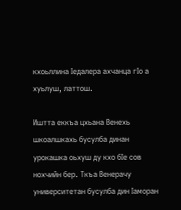кхоьллина Iедалера ахчанца гIо а хуьлуш, латтош.

Иштта еккъа цхьана Венехь шкоалшкахь бусулба динан урокашка оьхуш ду кхо бIе сов нохчийн бер. Ткъа Венерачу университетан бусулба дин Iаморан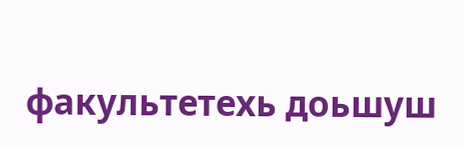факультетехь доьшуш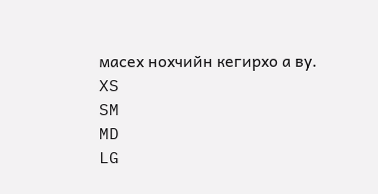масех нохчийн кегирхо а ву.
XS
SM
MD
LG